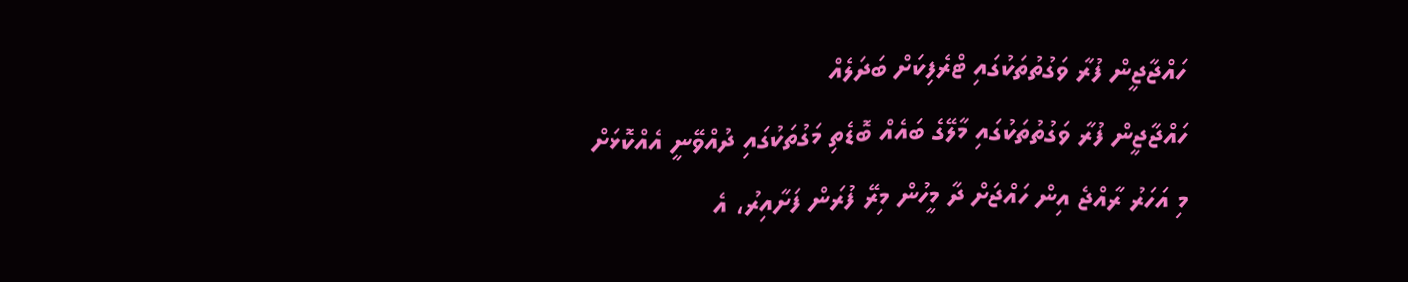ހައްޖާޖީން ފުރާ ވަގުތުތަކުގައި ޓްރެފިކަށް ބަދަލެއް
ހައްޖާޖީން ފުރާ ވަގުތުތަކުގައި މާލޭގެ ބައެއް ބޮޑެތި މަގުތަކުގައި ދުއްވޭނީ އެއްކޮޅަށް
މި އަހަރު ރާއްޖެ އިން ހައްޖަށް ދާ މީހުން މިރޭ ފުރަން ފަށާއިރު، އެ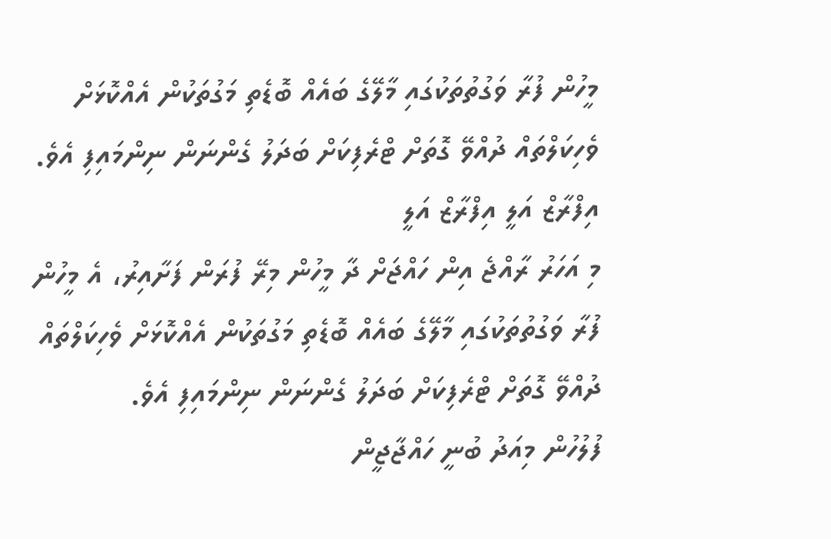މީހުން ފުރާ ވަގުތުތަކުގައި މާލޭގެ ބައެއް ބޮޑެތި މަގުތަކުން އެއްކޮޅަށް ވެހިކަލްތައް ދުއްވޭ ގޮތަށް ޓްރެފިކަށް ބަދަލު ގެންނަން ނިންމައިފި އެވެ.
އިފްރާޒް އަލީ އިފްރާޒް އަލީ
މި އަހަރު ރާއްޖެ އިން ހައްޖަށް ދާ މީހުން މިރޭ ފުރަން ފަށާއިރު، އެ މީހުން ފުރާ ވަގުތުތަކުގައި މާލޭގެ ބައެއް ބޮޑެތި މަގުތަކުން އެއްކޮޅަށް ވެހިކަލްތައް ދުއްވޭ ގޮތަށް ޓްރެފިކަށް ބަދަލު ގެންނަން ނިންމައިފި އެވެ.
ފުލުހުން މިއަދު ބުނީ ހައްޖާޖީން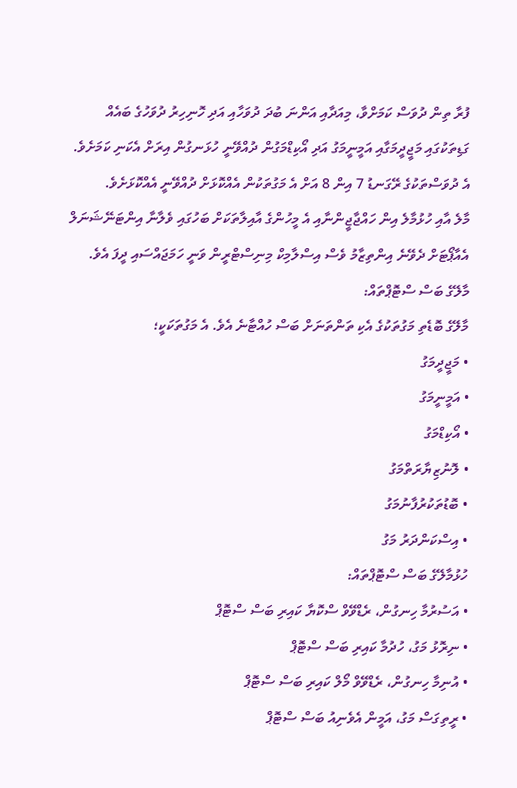ފުރާ ތިން ދުވަސް ކަމަށްވާ، މިއަދާއި އަންނަ ބުދަ ދުވަހާއި އަދި ހޮނިހިރު ދުވަހުގެ ބައެއް ގަޑިތަކުގައި މަޖީދީމަގާއި އަމީނީމަގު އަދި އޯކިޑްމަގުން ދުއްވޭނީ ހުޅަނގުން އިރަށް އެކަނި ކަމަށެވެ.
އެ ދުވަސްތަކުގެ ރޭގަނޑު 7 އިން 8 އަށް އެ މަގުތަކުން އެއްކޮޅަށް ދުއްވޭނީ އެއްކޮޅަށެވެ.
މާލެ އާއި ހުޅުމާލެ އިން ހައްޖާޖީންނާއި އެ މީހުންގެ އާއިލާތަކަށް ބަހުގައި ވެލާނާ އިންޓަނޭޝަނަލް އެއާޕޯޓަށް ދެވޭނެ އިންތިޒާމު ވެސް އިސްލާމިކް މިނިސްޓްރީން ވަނީ ހަމަޖައްސައި ދީފަ އެވެ.
މާލޭގެ ބަސް ސްޓޮޕްތައް:
މާލޭގެ ބޮޑެތި މަގުތަކުގެ އެކި ތަންތަނަށް ބަސް ހުއްޓާނެ އެވެ. އެ މަގުތަކަކީ؛
• މަޖީދީމަގު
• އަމީނީމަގު
• އޯކިޑްމަގު
• ލޮނުޒިޔާރަތްމަގު
• ބޮޑުތަކުރުފާނުމަގު
• އިސްކަންދަރު މަގު
ހުޅުމާލޭގެ ބަސް ސްޓޮޕްތައް:
• އަސުރުމާ ހިނގުން، ރެޑްވޭވް ސްކޮޔާ ކައިރި ބަސް ސްޓޮޕް
• ނިރޮޅު މަގު، ހުދުމާ ކައިރި ބަސް ސްޓޮޕް
• އުނިމާ ހިނގުން، ރެޑްވޭވް މޯލް ކައިރި ބަސް ސްޓޮޕް
• ރީތިގަސް މަގު، އަމީން އެވެނިއު ބަސް ސްޓޮޕް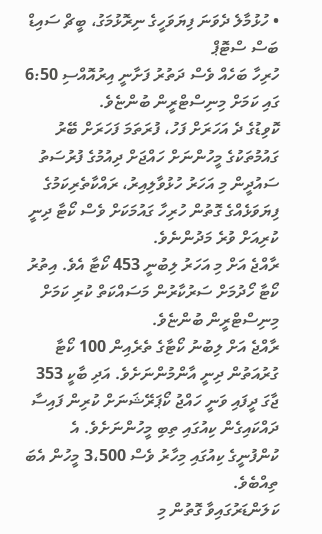• ހުޅުމާލެ ދެވަނަ ފިޔަވަހީގެ ނިރޮޅުމަގު، ބީޗް ސައިޑް ބަސް ސްޓޮޕް
ހުރިހާ ބަހެއް ވެސް ދަތުރު ފަށާނީ އިރުއޮއްސި 6:50 ގައި ކަމަށް މިނިސްޓްރީން ބުންޏެވެ.
ކޮވިޑުގެ ދެ އަހަރަށް ފަހު، ފުރަތަމަ ފަހަރަށް ބޭރު ގައުމުތަކުގެ މީހުންނަށް ހައްޖަށް ދިއުމުގެ ފުރުސަތު ސައުދީން މި އަހަރު ހުޅުވާލިއިރު، ރައްކާތެރިކަމުގެ ފިޔަވަޅެއްގެ ގޮތުން ހުރިހާ ގައުމަކަށް ވެސް ކޯޓާ ދިނީ ކުރިއަށް ވުރެ މަދުންނެވެ.
ރާއްޖެ އަށް މި އަހަރު ލިބުނީ 453 ކޯޓާ އެވެ. އިތުރު ކޯޓާ ހޯދުމަށް ސަރުކާރުން މަސައްކަތް ކުރި ކަމަށް މިނިސްޓްރީން ބުންޏެވެ.
ރާއްޖެ އަށް ލިބުނު ކޯޓާގެ ތެރެއިން 100 ކޯޓާ ގުރުއަތުން ދިނީ އާންމުންނަށެވެ. އަދި ބާކީ 353 ޖާގަ ދީފައި ވަނީ ހައްޖު ކޯޕަރޭޝަނަށް ކުރިން ފައިސާ ދައްކައިގެން ކިއުގައި ތިބި މީހުންނަށެވެ. އެ ކުންފުނީގެ ކިއުގައި މިހާރު ވެސް 3،500 މީހުން އެބަ ތިއްބެވެ.
ކަލަންޑަރުގައިވާ ގޮތުން މި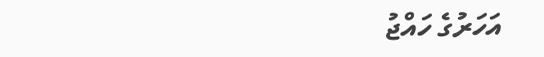އަހަރުގެ ހައްޖު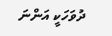ދުވަހަކީ އަންނަ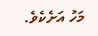މަހު އަށެކެވެ.